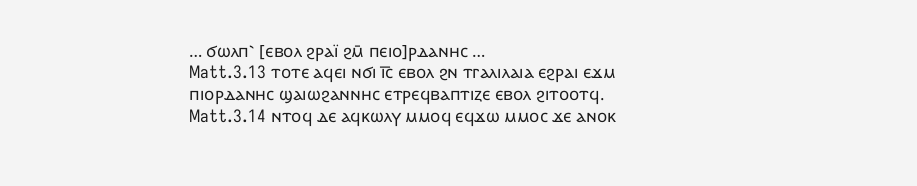… ϭⲱⲗⲡ⳿ [ⲉⲃⲟⲗ ϩⲣⲁⲓ̈ ϩⲙ̄ ⲡⲉⲓⲟ]ⲣⲇⲁⲛⲏⲥ …
Matt.3.13 ⲧⲟⲧⲉ ⲁϥⲉⲓ ⲛϭⲓ ⲓ︤ⲥ︥ ⲉⲃⲟⲗ ϩⲛ ⲧⲅⲁⲗⲓⲗⲁⲓⲁ ⲉϩⲣⲁⲓ ⲉϫⲙ ⲡⲓⲟⲣⲇⲁⲛⲏⲥ ϣⲁⲓⲱϩⲁⲛⲛⲏⲥ ⲉⲧⲣⲉϥⲃⲁⲡⲧⲓⲍⲉ ⲉⲃⲟⲗ ϩⲓⲧⲟⲟⲧϥ.
Matt.3.14 ⲛⲧⲟϥ ⲇⲉ ⲁϥⲕⲱⲗⲩ ⲙⲙⲟϥ ⲉϥϫⲱ ⲙⲙⲟⲥ ϫⲉ ⲁⲛⲟⲕ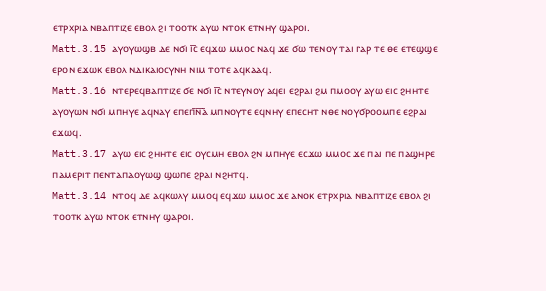ⲉⲧⲣⲭⲣⲓⲁ ⲛⲃⲁⲡⲧⲓⲍⲉ ⲉⲃⲟⲗ ϩⲓ ⲧⲟⲟⲧⲕ ⲁⲩⲱ ⲛⲧⲟⲕ ⲉⲧⲛⲏⲩ ϣⲁⲣⲟⲓ.
Matt.3.15 ⲁⲩⲟⲩⲱϣⲃ ⲇⲉ ⲛϭⲓ ⲓ︤ⲥ︥ ⲉϥϫⲱ ⲙⲙⲟⲥ ⲛⲁϥ ϫⲉ ϭⲱ ⲧⲉⲛⲟⲩ ⲧⲁⲓ ⲅⲁⲣ ⲧⲉ ⲑⲉ ⲉⲧⲉϣϣⲉ ⲉⲣⲟⲛ ⲉϫⲱⲕ ⲉⲃⲟⲗ ⲛⲇⲓⲕⲁⲓⲟⲥⲩⲛⲏ ⲛⲓⲙ ⲧⲟⲧⲉ ⲁϥⲕⲁⲁϥ.
Matt.3.16 ⲛⲧⲉⲣⲉϥⲃⲁⲡⲧⲓⲍⲉ ϭⲉ ⲛϭⲓ ⲓ︤ⲥ︥ ⲛⲧⲉⲩⲛⲟⲩ ⲁϥⲉⲓ ⲉϩⲣⲁⲓ ϩⲙ ⲡⲙⲟⲟⲩ ⲁⲩⲱ ⲉⲓⲥ ϩⲏⲏⲧⲉ ⲁⲩⲟⲩⲱⲛ ⲛϭⲓ ⲙⲡⲏⲩⲉ ⲁϥⲛⲁⲩ ⲉⲡⲉⲡ︤ⲛ︦ⲁ︥ ⲙⲡⲛⲟⲩⲧⲉ ⲉϥⲛⲏⲩ ⲉⲡⲉⲥⲏⲧ ⲛⲑⲉ ⲛⲟⲩϭⲣⲟⲟⲙⲡⲉ ⲉϩⲣⲁⲓ ⲉϫⲱϥ.
Matt.3.17 ⲁⲩⲱ ⲉⲓⲥ ϩⲏⲏⲧⲉ ⲉⲓⲥ ⲟⲩⲥⲙⲏ ⲉⲃⲟⲗ ϩⲛ ⲙⲡⲏⲩⲉ ⲉⲥϫⲱ ⲙⲙⲟⲥ ϫⲉ ⲡⲁⲓ ⲡⲉ ⲡⲁϣⲏⲣⲉ ⲡⲁⲙⲉⲣⲓⲧ ⲡⲉⲛⲧⲁⲡⲁⲟⲩⲱϣ ϣⲱⲡⲉ ϩⲣⲁⲓ ⲛϩⲏⲧϥ.
Matt.3.14 ⲛⲧⲟϥ ⲇⲉ ⲁϥⲕⲱⲗⲩ ⲙⲙⲟϥ ⲉϥϫⲱ ⲙⲙⲟⲥ ϫⲉ ⲁⲛⲟⲕ ⲉⲧⲣⲭⲣⲓⲁ ⲛⲃⲁⲡⲧⲓⲍⲉ ⲉⲃⲟⲗ ϩⲓ ⲧⲟⲟⲧⲕ ⲁⲩⲱ ⲛⲧⲟⲕ ⲉⲧⲛⲏⲩ ϣⲁⲣⲟⲓ.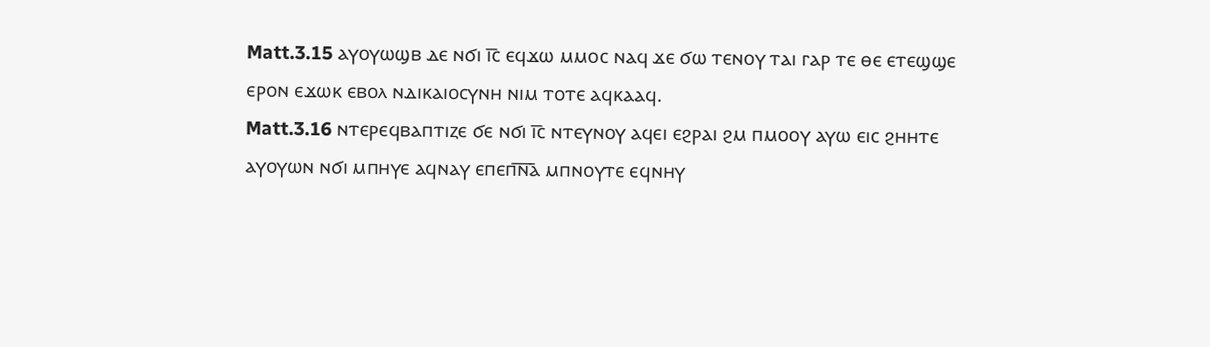Matt.3.15 ⲁⲩⲟⲩⲱϣⲃ ⲇⲉ ⲛϭⲓ ⲓ︤ⲥ︥ ⲉϥϫⲱ ⲙⲙⲟⲥ ⲛⲁϥ ϫⲉ ϭⲱ ⲧⲉⲛⲟⲩ ⲧⲁⲓ ⲅⲁⲣ ⲧⲉ ⲑⲉ ⲉⲧⲉϣϣⲉ ⲉⲣⲟⲛ ⲉϫⲱⲕ ⲉⲃⲟⲗ ⲛⲇⲓⲕⲁⲓⲟⲥⲩⲛⲏ ⲛⲓⲙ ⲧⲟⲧⲉ ⲁϥⲕⲁⲁϥ.
Matt.3.16 ⲛⲧⲉⲣⲉϥⲃⲁⲡⲧⲓⲍⲉ ϭⲉ ⲛϭⲓ ⲓ︤ⲥ︥ ⲛⲧⲉⲩⲛⲟⲩ ⲁϥⲉⲓ ⲉϩⲣⲁⲓ ϩⲙ ⲡⲙⲟⲟⲩ ⲁⲩⲱ ⲉⲓⲥ ϩⲏⲏⲧⲉ ⲁⲩⲟⲩⲱⲛ ⲛϭⲓ ⲙⲡⲏⲩⲉ ⲁϥⲛⲁⲩ ⲉⲡⲉⲡ︤ⲛ︦ⲁ︥ ⲙⲡⲛⲟⲩⲧⲉ ⲉϥⲛⲏⲩ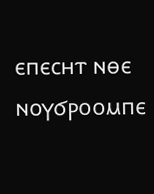ⲉⲡⲉⲥⲏⲧ ⲛⲑⲉ ⲛⲟⲩϭⲣⲟⲟⲙⲡⲉ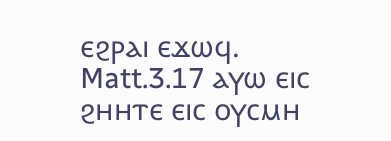ⲉϩⲣⲁⲓ ⲉϫⲱϥ.
Matt.3.17 ⲁⲩⲱ ⲉⲓⲥ ϩⲏⲏⲧⲉ ⲉⲓⲥ ⲟⲩⲥⲙⲏ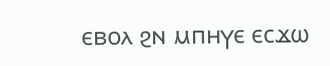ⲉⲃⲟⲗ ϩⲛ ⲙⲡⲏⲩⲉ ⲉⲥϫⲱ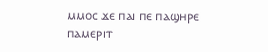ⲙⲙⲟⲥ ϫⲉ ⲡⲁⲓ ⲡⲉ ⲡⲁϣⲏⲣⲉ ⲡⲁⲙⲉⲣⲓⲧ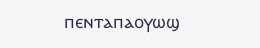ⲡⲉⲛⲧⲁⲡⲁⲟⲩⲱϣ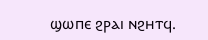ϣⲱⲡⲉ ϩⲣⲁⲓ ⲛϩⲏⲧϥ.